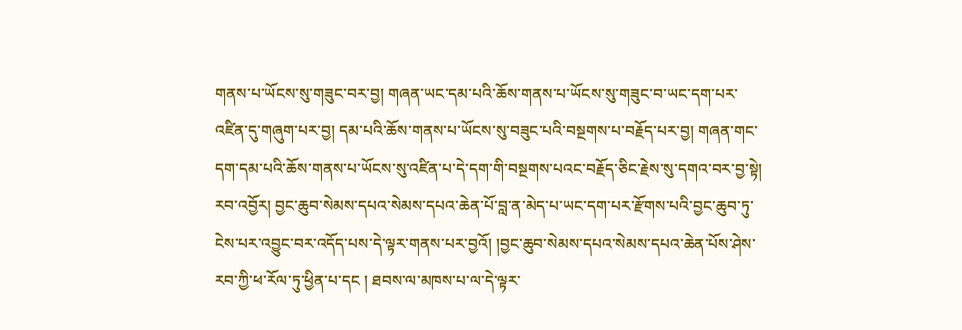གནས་པ་ཡོངས་སུ་གཟུང་བར་བྱ། གཞན་ཡང་དམ་པའི་ཆོས་གནས་པ་ཡོངས་སུ་གཟུང་བ་ཡང་དག་པར་འཛིན་དུ་གཞུག་པར་བྱ། དམ་པའི་ཆོས་གནས་པ་ཡོངས་སུ་བཟུང་པའི་བསྔགས་པ་བརྗོད་པར་བྱ། གཞན་གང་དག་དམ་པའི་ཆོས་གནས་པ་ཡོངས་སུ་འཛིན་པ་དེ་དག་གི་བསྔགས་པའང་བརྗོད་ཅིང་རྗེས་སུ་དགའ་བར་བྱ་སྟེ། རབ་འབྱོར། བྱང་ཆུབ་སེམས་དཔའ་སེམས་དཔའ་ཆེན་པོ་བླ་ན་མེད་པ་ཡང་དག་པར་རྫོགས་པའི་བྱང་ཆུབ་ཏུ་ངེས་པར་འབྱུང་བར་འདོད་པས་དེ་ལྟར་གནས་པར་བྱའོ། །བྱང་ཆུབ་སེམས་དཔའ་སེམས་དཔའ་ཆེན་པོས་ཤེས་རབ་ཀྱི་ཕ་རོལ་ཏུ་ཕྱིན་པ་དང ། ཐབས་ལ་མཁས་པ་ལ་དེ་ལྟར་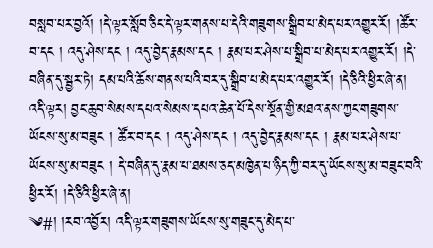བསླབ་པར་བྱའོ། །དེ་ལྟར་སློབ་ཅིང་དེ་ལྟར་གནས་པ་དེའི་གཟུགས་སྒྲིབ་པ་མེད་པར་འགྱུར་རོ། །ཚོར་བ་དང ། འདུ་ཤེས་དང ། འདུ་བྱེད་རྣམས་དང ། རྣམ་པར་ཤེས་པ་སྒྲིབ་པ་མེད་པར་འགྱུར་རོ། །དེ་བཞིན་དུ་སྦྱར་ཏེ། དམ་པའི་ཆོས་གནས་པའི་བར་དུ་སྒྲིབ་པ་མེད་པར་འགྱུར་རོ། །དེ་ཅིའི་ཕྱིར་ཞེ་ན། འདི་ལྟར། བྱང་ཆུབ་སེམས་དཔའ་སེམས་དཔའ་ཆེན་པོ་དེས་སྔོན་གྱི་མཐའ་ནས་ཀྱང་གཟུགས་ཡོངས་སུ་མ་བཟུང ། ཚོར་བ་དང ། འདུ་ཤེས་དང ། འདུ་བྱེད་རྣམས་དང ། རྣམ་པར་ཤེས་པ་ཡོངས་སུ་མ་བཟུང ། དེ་བཞིན་དུ་རྣམ་པ་ཐམས་ཅད་མཁྱེན་པ་ཉིད་ཀྱི་བར་དུ་ཡོངས་སུ་མ་བཟུང་བའི་ཕྱིར་རོ། །དེ་ཅིའི་ཕྱིར་ཞེ་ན།
༄#། །རབ་འབྱོར། འདི་ལྟར་གཟུགས་ཡོངས་སུ་གཟུང་དུ་མེད་པ་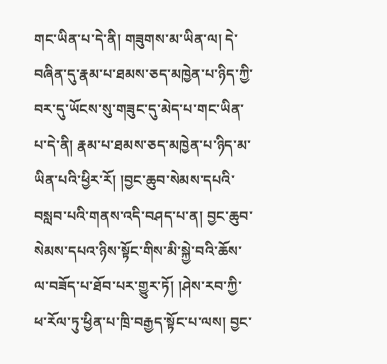གང་ཡིན་པ་དེ་ནི། གཟུགས་མ་ཡིན་ལ། དེ་བཞིན་དུ་རྣམ་པ་ཐམས་ཅད་མཁྱེན་པ་ཉིད་ཀྱི་བར་དུ་ཡོངས་སུ་གཟུང་དུ་མེད་པ་གང་ཡིན་པ་དེ་ནི། རྣམ་པ་ཐམས་ཅད་མཁྱེན་པ་ཉིད་མ་ཡིན་པའི་ཕྱིར་རོ། །བྱང་ཆུབ་སེམས་དཔའི་བསླབ་པའི་གནས་འདི་བཤད་པ་ན། བྱང་ཆུབ་སེམས་དཔའ་ཉིས་སྟོང་གིས་མི་སྐྱེ་བའི་ཆོས་ལ་བཟོད་པ་ཐོབ་པར་གྱུར་ཏོ། །ཤེས་རབ་ཀྱི་ཕ་རོལ་ཏུ་ཕྱིན་པ་ཁྲི་བརྒྱད་སྟོང་པ་ལས། བྱང་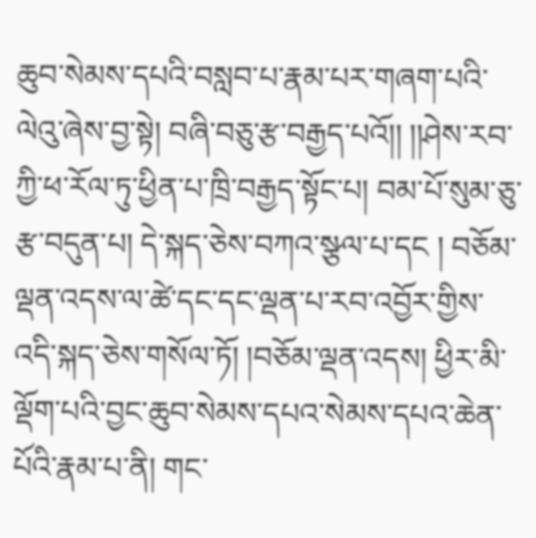ཆུབ་སེམས་དཔའི་བསླབ་པ་རྣམ་པར་གཞག་པའི་ལེའུ་ཞེས་བྱ་སྟེ། བཞི་བཅུ་རྩ་བརྒྱད་པའོ།། །།ཤེས་རབ་ཀྱི་ཕ་རོལ་ཏུ་ཕྱིན་པ་ཁྲི་བརྒྱད་སྟོང་པ། བམ་པོ་སུམ་ཅུ་རྩ་བདུན་པ། དེ་སྐད་ཅེས་བཀའ་སྩལ་པ་དང ། བཅོམ་ལྡན་འདས་ལ་ཚེ་དང་དང་ལྡན་པ་རབ་འབྱོར་གྱིས་འདི་སྐད་ཅེས་གསོལ་ཏོ། །བཅོམ་ལྡན་འདས། ཕྱིར་མི་ལྡོག་པའི་བྱང་ཆུབ་སེམས་དཔའ་སེམས་དཔའ་ཆེན་པོའི་རྣམ་པ་ནི། གང་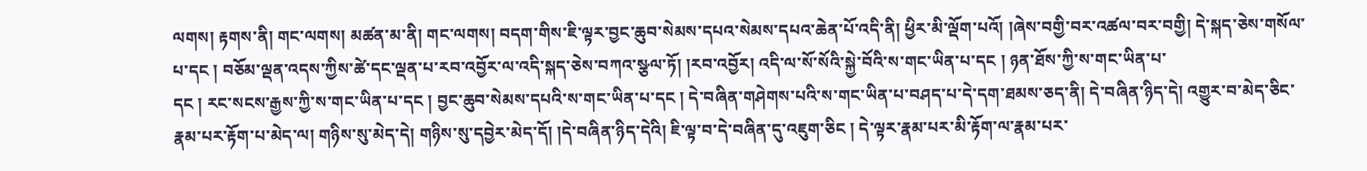ལགས། རྟགས་ནི། གང་ལགས། མཚན་མ་ནི། གང་ལགས། བདག་གིས་ཇི་ལྟར་བྱང་ཆུབ་སེམས་དཔའ་སེམས་དཔའ་ཆེན་པོ་འདི་ནི། ཕྱིར་མི་ལྡོག་པའོ། །ཞེས་བགྱི་བར་འཚལ་བར་བགྱི། དེ་སྐད་ཅེས་གསོལ་པ་དང ། བཅོམ་ལྡན་འདས་ཀྱིས་ཚེ་དང་ལྡན་པ་རབ་འབྱོར་ལ་འདི་སྐད་ཅེས་བཀའ་སྩལ་ཏོ། །རབ་འབྱོར། འདི་ལ་སོ་སོའི་སྐྱེ་བོའི་ས་གང་ཡིན་པ་དང ། ཉན་ཐོས་ཀྱི་ས་གང་ཡིན་པ་
དང ། རང་སངས་རྒྱས་ཀྱི་ས་གང་ཡིན་པ་དང ། བྱང་ཆུབ་སེམས་དཔའི་ས་གང་ཡིན་པ་དང ། དེ་བཞིན་གཤེགས་པའི་ས་གང་ཡིན་པ་བཤད་པ་དེ་དག་ཐམས་ཅད་ནི། དེ་བཞིན་ཉིད་དེ། འགྱུར་བ་མེད་ཅིང་རྣམ་པར་རྟོག་པ་མེད་ལ། གཉིས་སུ་མེད་དེ། གཉིས་སུ་དབྱེར་མེད་དོ། །དེ་བཞིན་ཉིད་དེའི། ཇི་ལྟ་བ་དེ་བཞིན་དུ་འཇུག་ཅིང ། དེ་ལྟར་རྣམ་པར་མི་རྟོག་ལ་རྣམ་པར་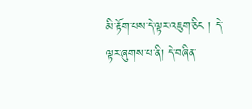མི་རྟོག་པས་དེ་ལྟར་འཇུག་ཅིང ། དེ་ལྟར་ཞུགས་པ་ནི། དེ་བཞིན་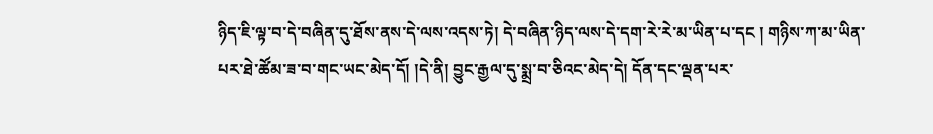ཉིད་ཇི་ལྟ་བ་དེ་བཞིན་དུ་ཐོས་ནས་དེ་ལས་འདས་ཏེ། དེ་བཞིན་ཉིད་ལས་དེ་དག་རེ་རེ་མ་ཡིན་པ་དང ། གཉིས་ཀ་མ་ཡིན་པར་ཐེ་ཚོམ་ཟ་བ་གང་ཡང་མེད་དོ། །དེ་ནི། བྱུང་རྒྱལ་དུ་སྨྲ་བ་ཅིའང་མེད་དེ། དོན་དང་ལྡན་པར་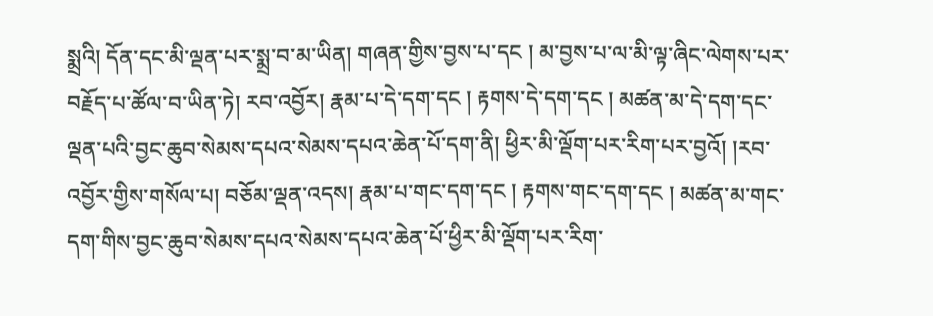སྨྲའི། དོན་དང་མི་ལྡན་པར་སྨྲ་བ་མ་ཡིན། གཞན་གྱིས་བྱས་པ་དང ། མ་བྱས་པ་ལ་མི་ལྟ་ཞིང་ལེགས་པར་བརྗོད་པ་ཚོལ་བ་ཡིན་ཏེ། རབ་འབྱོར། རྣམ་པ་དེ་དག་དང ། རྟགས་དེ་དག་དང ། མཚན་མ་དེ་དག་དང་ལྡན་པའི་བྱང་ཆུབ་སེམས་དཔའ་སེམས་དཔའ་ཆེན་པོ་དག་ནི། ཕྱིར་མི་ལྡོག་པར་རིག་པར་བྱའོ། །རབ་འབྱོར་གྱིས་གསོལ་པ། བཅོམ་ལྡན་འདས། རྣམ་པ་གང་དག་དང ། རྟགས་གང་དག་དང ། མཚན་མ་གང་དག་གིས་བྱང་ཆུབ་སེམས་དཔའ་སེམས་དཔའ་ཆེན་པོ་ཕྱིར་མི་ལྡོག་པར་རིག་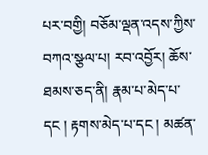པར་བགྱི། བཅོམ་ལྡན་འདས་ཀྱིས་བཀའ་སྩལ་པ། རབ་འབྱོར། ཆོས་ཐམས་ཅད་ནི། རྣམ་པ་མེད་པ་དང ། རྟགས་མེད་པ་དང ། མཚན་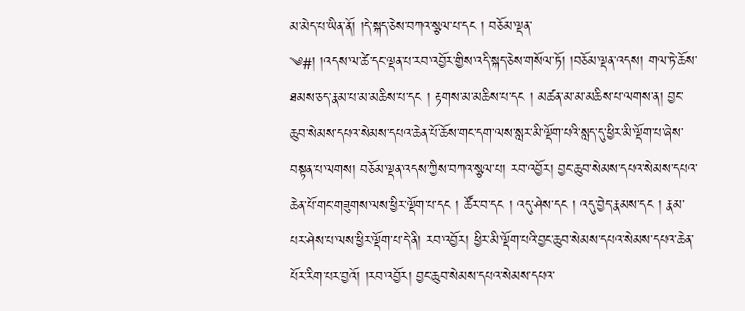མ་མེད་པ་ཡིན་ནོ། །དེ་སྐད་ཅེས་བཀའ་སྩལ་པ་དང ། བཅོམ་ལྡན་
༄#། །འདས་ལ་ཚེ་དང་ལྡན་པ་རབ་འབྱོར་གྱིས་འདི་སྐད་ཅེས་གསོལ་ཏོ། །བཅོམ་ལྡན་འདས། གལ་ཏེ་ཆོས་ཐམས་ཅད་རྣམ་པ་མ་མཆིས་པ་དང ། རྟགས་མ་མཆིས་པ་དང ། མཚན་མ་མ་མཆིས་པ་ལགས་ན། བྱང་ཆུབ་སེམས་དཔའ་སེམས་དཔའ་ཆེན་པོ་ཆོས་གང་དག་ལས་སླར་མི་ལྡོག་པའི་སླད་དུ་ཕྱིར་མི་ལྡོག་པ་ཞེས་བསྟན་པ་ལགས། བཅོམ་ལྡན་འདས་ཀྱིས་བཀའ་སྩལ་པ། རབ་འབྱོར། བྱང་ཆུབ་སེམས་དཔའ་སེམས་དཔའ་ཆེན་པོ་གང་གཟུགས་ལས་ཕྱིར་ལྡོག་པ་དང ། ཚོར་བ་དང ། འདུ་ཤེས་དང ། འདུ་བྱེད་རྣམས་དང ། རྣམ་པར་ཤེས་པ་ལས་ཕྱིར་ལྡོག་པ་དེ་ནི། རབ་འབྱོར། ཕྱིར་མི་ལྡོག་པའི་བྱང་ཆུབ་སེམས་དཔའ་སེམས་དཔའ་ཆེན་པོར་རིག་པར་བྱའོ། །རབ་འབྱོར། བྱང་ཆུབ་སེམས་དཔའ་སེམས་དཔའ་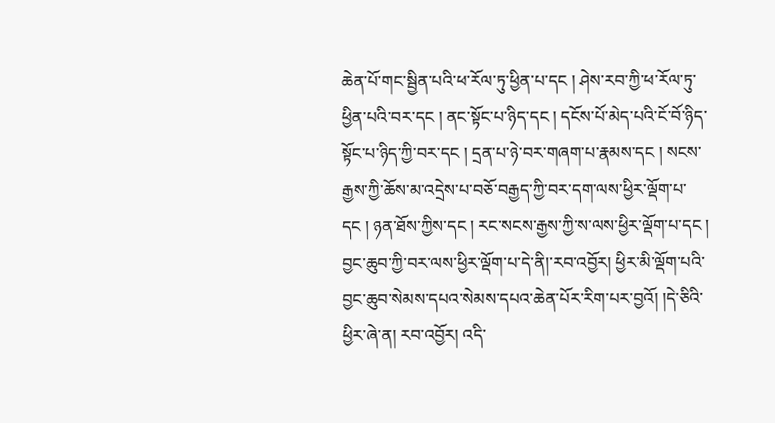ཆེན་པོ་གང་སྦྱིན་པའི་ཕ་རོལ་ཏུ་ཕྱིན་པ་དང ། ཤེས་རབ་ཀྱི་ཕ་རོལ་ཏུ་ཕྱིན་པའི་བར་དང ། ནང་སྟོང་པ་ཉིད་དང ། དངོས་པོ་མེད་པའི་ངོ་བོ་ཉིད་སྟོང་པ་ཉིད་ཀྱི་བར་དང ། དྲན་པ་ཉེ་བར་གཞག་པ་རྣམས་དང ། སངས་རྒྱས་ཀྱི་ཆོས་མ་འདྲེས་པ་བཅོ་བརྒྱད་ཀྱི་བར་དག་ལས་ཕྱིར་ལྡོག་པ་དང ། ཉན་ཐོས་ཀྱིས་དང ། རང་སངས་རྒྱས་ཀྱི་ས་ལས་ཕྱིར་ལྡོག་པ་དང ། བྱང་ཆུབ་ཀྱི་བར་ལས་ཕྱིར་ལྡོག་པ་དེ་ནི།་རབ་འབྱོར། ཕྱིར་མི་ལྡོག་པའི་བྱང་ཆུབ་སེམས་དཔའ་སེམས་དཔའ་ཆེན་པོར་རིག་པར་བྱའོ། །དེ་ཅིའི་ཕྱིར་ཞེ་ན། རབ་འབྱོར། འདི་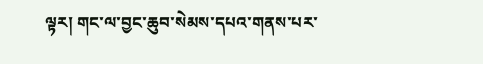ལྟར། གང་ལ་བྱང་ཆུབ་སེམས་དཔའ་གནས་པར་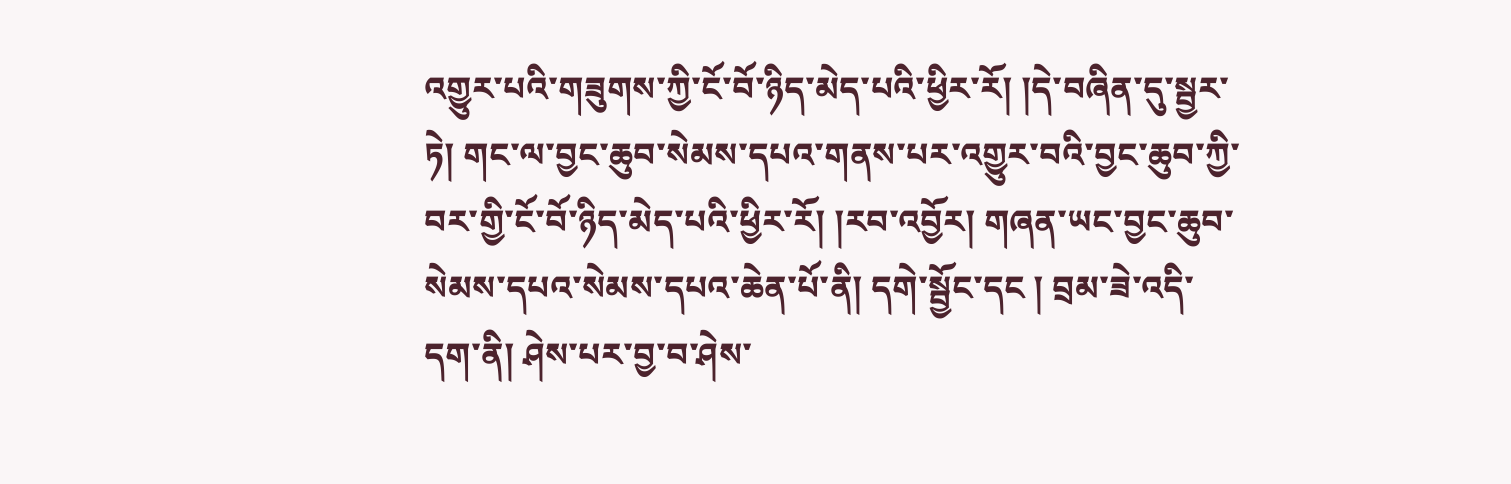འགྱུར་པའི་གཟུགས་ཀྱི་ངོ་བོ་ཉིད་མེད་པའི་ཕྱིར་རོ། །དེ་བཞིན་དུ་སྦྱར་ཏེ། གང་ལ་བྱང་ཆུབ་སེམས་དཔའ་གནས་པར་འགྱུར་བའི་བྱང་ཆུབ་ཀྱི་བར་གྱི་ངོ་བོ་ཉིད་མེད་པའི་ཕྱིར་རོ། །རབ་འབྱོར། གཞན་ཡང་བྱང་ཆུབ་སེམས་དཔའ་སེམས་དཔའ་ཆེན་པོ་ནི། དགེ་སྦྱོང་དང ། བྲམ་ཟེ་འདི་དག་ནི། ཤེས་པར་བྱ་བ་ཤེས་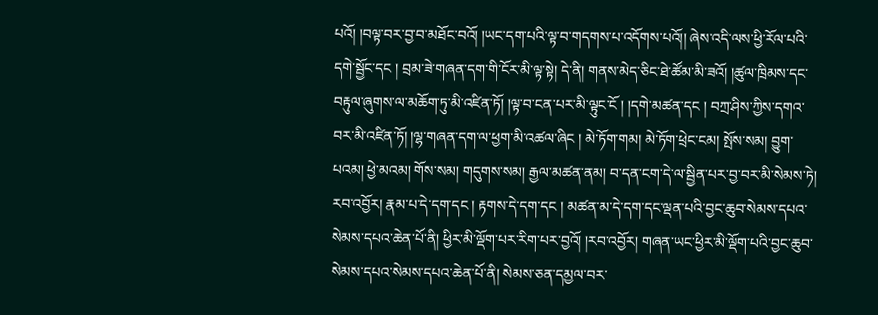པའོ། །བལྟ་བར་བྱ་བ་མཐོང་བའོ། །ཡང་དག་པའི་ལྟ་བ་གདགས་པ་འདོགས་པའོ།། ཞེས་འདི་ལས་ཕྱི་རོལ་པའི་དགེ་སྦྱོང་དང ། བྲམ་ཟེ་གཞན་དག་གི་ངོར་མི་ལྟ་སྟེ། དེ་ནི། གནས་མེད་ཅིང་ཐེ་ཚོམ་མི་ཟའོ། །ཚུལ་ཁྲིམས་དང་བརྟུལ་ཞུགས་ལ་མཆོག་ཏུ་མི་འཛིན་ཏོ། །ལྟ་བ་ངན་པར་མི་ལྟུང་ངོ ། །དགེ་མཚན་དང ། བཀྲ་ཤིས་ཀྱིས་དགའ་བར་མི་འཛིན་ཏོ། །ལྷ་གཞན་དག་ལ་ཕྱག་མི་འཚལ་ཞིང ། མེ་ཏོག་གམ། མེ་ཏོག་ཕྲེང་ངམ། སྤོས་སམ། བྱུག་པའམ། ཕྱེ་མའམ། གོས་སམ། གདུགས་སམ། རྒྱལ་མཚན་ནམ། བ་དན་ངག་དེ་ལ་སྦྱིན་པར་བྱ་བར་མི་སེམས་ཏེ། རབ་འབྱོར། རྣམ་པ་དེ་དག་དང ། རྟགས་དེ་དག་དང ། མཚན་མ་དེ་དག་དང་ལྡན་པའི་བྱང་ཆུབ་སེམས་དཔའ་སེམས་དཔའ་ཆེན་པོ་ནི། ཕྱིར་མི་ལྡོག་པར་རིག་པར་བྱའོ། །རབ་འབྱོར། གཞན་ཡང་ཕྱིར་མི་ལྡོག་པའི་བྱང་ཆུབ་སེམས་དཔའ་སེམས་དཔའ་ཆེན་པོ་ནི། སེམས་ཅན་དམྱལ་བར་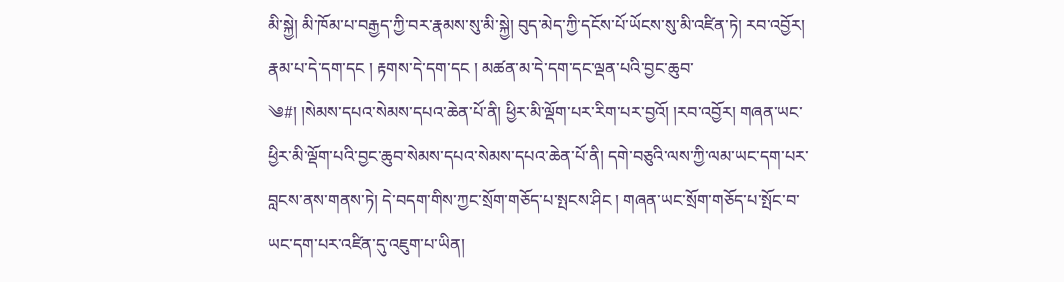མི་སྐྱེ། མི་ཁོམ་པ་བརྒྱད་ཀྱི་བར་རྣམས་སུ་མི་སྐྱེ། བུད་མེད་ཀྱི་དངོས་པོ་ཡོངས་སུ་མི་འཛིན་ཏེ། རབ་འབྱོར། རྣམ་པ་དེ་དག་དང ། རྟགས་དེ་དག་དང ། མཚན་མ་དེ་དག་དང་ལྡན་པའི་བྱང་ཆུབ་
༄#། །སེམས་དཔའ་སེམས་དཔའ་ཆེན་པོ་ནི། ཕྱིར་མི་ལྡོག་པར་རིག་པར་བྱའོ། །རབ་འབྱོར། གཞན་ཡང་ཕྱིར་མི་ལྡོག་པའི་བྱང་ཆུབ་སེམས་དཔའ་སེམས་དཔའ་ཆེན་པོ་ནི། དགེ་བཅུའི་ལས་ཀྱི་ལམ་ཡང་དག་པར་བླངས་ནས་གནས་ཏེ། དེ་བདག་གིས་ཀྱང་སྲོག་གཅོད་པ་སྤངས་ཤིང ། གཞན་ཡང་སྲོག་གཅོད་པ་སྤོང་བ་ཡང་དག་པར་འཛིན་དུ་འཇུག་པ་ཡིན།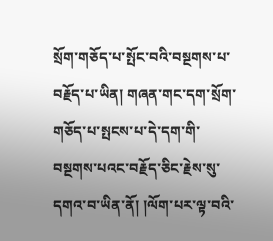སྲོག་གཅོད་པ་སྤོང་བའི་བསྔགས་པ་བརྗོད་པ་ཡིན། གཞན་གང་དག་སྲོག་གཅོད་པ་སྤངས་པ་དེ་དག་གི་བསྔགས་པའང་བརྗོད་ཅིང་རྗེས་སུ་དགའ་བ་ཡིན་ནོ། །ལོག་པར་ལྟ་བའི་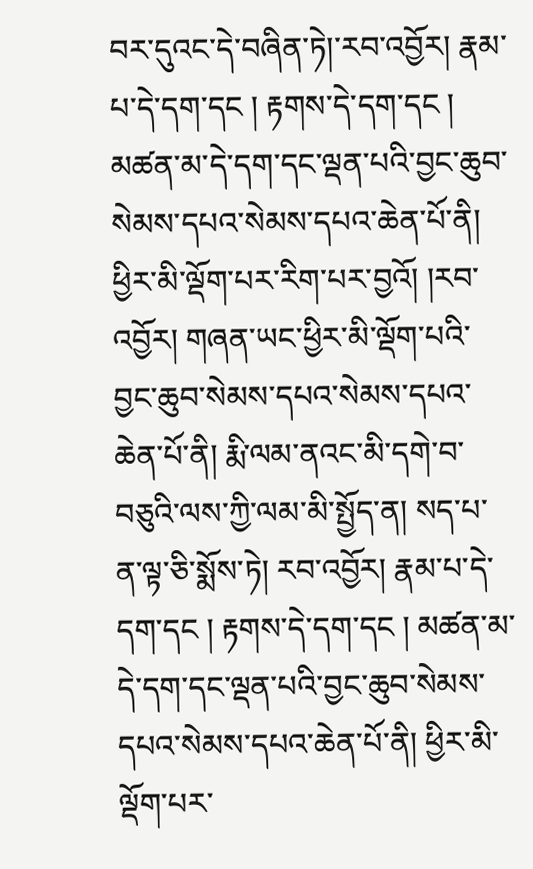བར་དུའང་དེ་བཞིན་ཏེ།་རབ་འབྱོར། རྣམ་པ་དེ་དག་དང ། རྟགས་དེ་དག་དང ། མཚན་མ་དེ་དག་དང་ལྡན་པའི་བྱང་ཆུབ་སེམས་དཔའ་སེམས་དཔའ་ཆེན་པོ་ནི། ཕྱིར་མི་ལྡོག་པར་རིག་པར་བྱའོ། །རབ་འབྱོར། གཞན་ཡང་ཕྱིར་མི་ལྡོག་པའི་བྱང་ཆུབ་སེམས་དཔའ་སེམས་དཔའ་ཆེན་པོ་ནི། རྨི་ལམ་ནའང་མི་དགེ་བ་བཅུའི་ལས་ཀྱི་ལམ་མི་སྤྱོད་ན། སད་པ་ན་ལྟ་ཅི་སྨོས་ཏེ། རབ་འབྱོར། རྣམ་པ་དེ་དག་དང ། རྟགས་དེ་དག་དང ། མཚན་མ་དེ་དག་དང་ལྡན་པའི་བྱང་ཆུབ་སེམས་དཔའ་སེམས་དཔའ་ཆེན་པོ་ནི། ཕྱིར་མི་ལྡོག་པར་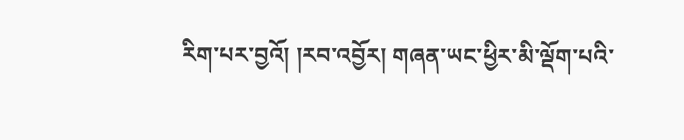རིག་པར་བྱའོ། །རབ་འབྱོར། གཞན་ཡང་ཕྱིར་མི་ལྡོག་པའི་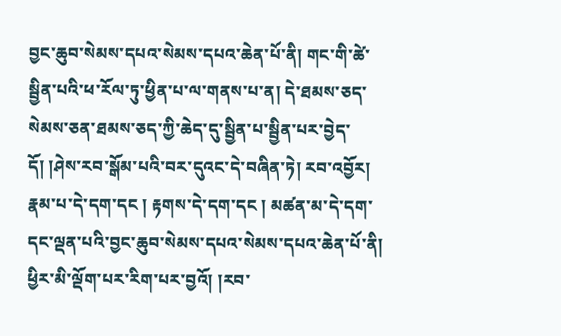བྱང་ཆུབ་སེམས་དཔའ་སེམས་དཔའ་ཆེན་པོ་ནི། གང་གི་ཚེ་སྦྱིན་པའི་ཕ་རོལ་ཏུ་ཕྱིན་པ་ལ་གནས་པ་ན། དེ་ཐམས་ཅད་སེམས་ཅན་ཐམས་ཅད་ཀྱི་ཆེད་དུ་སྦྱིན་པ་སྦྱིན་པར་བྱེད་
དོ། །ཤེས་རབ་སྒོམ་པའི་བར་དུའང་དེ་བཞིན་ཏེ། རབ་འབྱོར། རྣམ་པ་དེ་དག་དང ། རྟགས་དེ་དག་དང ། མཚན་མ་དེ་དག་དང་ལྡན་པའི་བྱང་ཆུབ་སེམས་དཔའ་སེམས་དཔའ་ཆེན་པོ་ནི། ཕྱིར་མི་ལྡོག་པར་རིག་པར་བྱའོ། །རབ་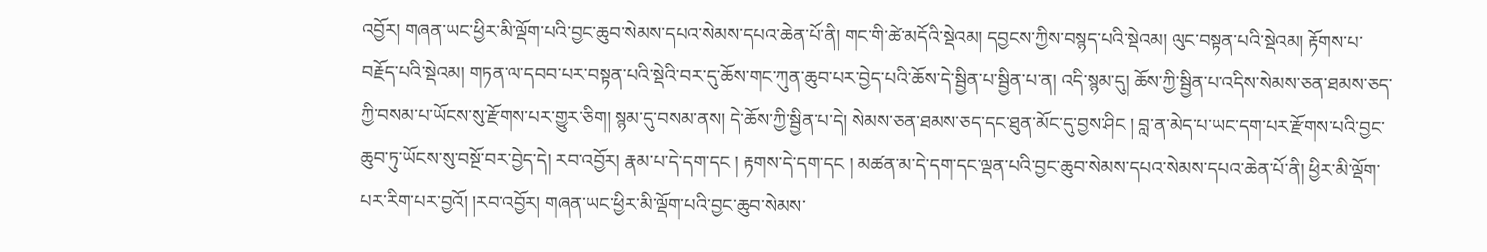འབྱོར། གཞན་ཡང་ཕྱིར་མི་ལྡོག་པའི་བྱང་ཆུབ་སེམས་དཔའ་སེམས་དཔའ་ཆེན་པོ་ནི། གང་གི་ཚེ་མདོའི་སྡེའམ། དབྱངས་ཀྱིས་བསྙད་པའི་སྡེའམ། ལུང་བསྟན་པའི་སྡེའམ། རྟོགས་པ་བརྗོད་པའི་སྡེའམ། གཏན་ལ་དབབ་པར་བསྟན་པའི་སྡེའི་བར་དུ་ཆོས་གང་ཀུན་ཆུབ་པར་བྱེད་པའི་ཆོས་དེ་སྦྱིན་པ་སྦྱིན་པ་ན། འདི་སྙམ་དུ། ཆོས་ཀྱི་སྦྱིན་པ་འདིས་སེམས་ཅན་ཐམས་ཅད་ཀྱི་བསམ་པ་ཡོངས་སུ་རྫོགས་པར་གྱུར་ཅིག། སྙམ་དུ་བསམ་ནས། དེ་ཆོས་ཀྱི་སྦྱིན་པ་དེ། སེམས་ཅན་ཐམས་ཅད་དང་ཐུན་མོང་དུ་བྱས་ཤིང ། བླ་ན་མེད་པ་ཡང་དག་པར་རྫོགས་པའི་བྱང་ཆུབ་ཏུ་ཡོངས་སུ་བསྔོ་བར་བྱེད་དེ། རབ་འབྱོར། རྣམ་པ་དེ་དག་དང ། རྟགས་དེ་དག་དང ། མཚན་མ་དེ་དག་དང་ལྡན་པའི་བྱང་ཆུབ་སེམས་དཔའ་སེམས་དཔའ་ཆེན་པོ་ནི། ཕྱིར་མི་ལྡོག་པར་རིག་པར་བྱའོ། །རབ་འབྱོར། གཞན་ཡང་ཕྱིར་མི་ལྡོག་པའི་བྱང་ཆུབ་སེམས་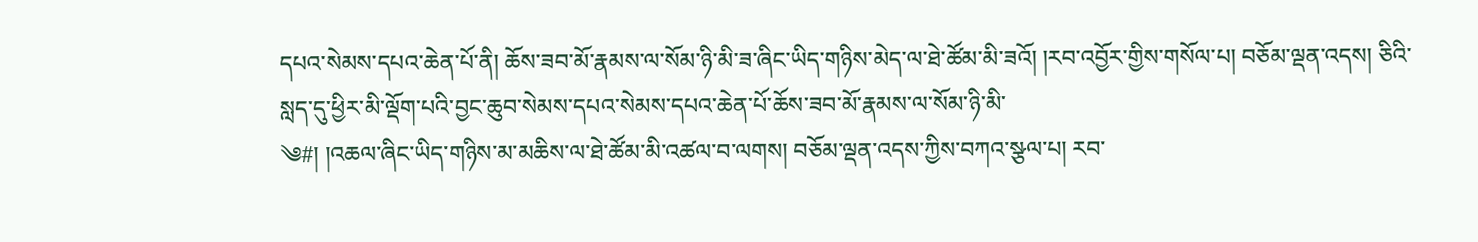དཔའ་སེམས་དཔའ་ཆེན་པོ་ནི། ཆོས་ཟབ་མོ་རྣམས་ལ་སོམ་ཉི་མི་ཟ་ཞིང་ཡིད་གཉིས་མེད་ལ་ཐེ་ཚོམ་མི་ཟའོ། །རབ་འབྱོར་གྱིས་གསོལ་པ། བཅོམ་ལྡན་འདས། ཅིའི་སླད་དུ་ཕྱིར་མི་ལྡོག་པའི་བྱང་ཆུབ་སེམས་དཔའ་སེམས་དཔའ་ཆེན་པོ་ཆོས་ཟབ་མོ་རྣམས་ལ་སོམ་ཉི་མི་
༄#། །འཆལ་ཞིང་ཡིད་གཉིས་མ་མཆིས་ལ་ཐེ་ཚོམ་མི་འཚལ་བ་ལགས། བཅོམ་ལྡན་འདས་ཀྱིས་བཀའ་སྩལ་པ། རབ་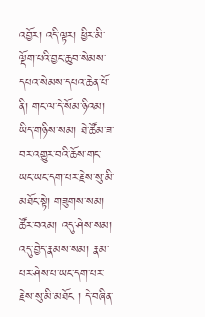འབྱོར། འདི་ལྟར། ཕྱིར་མི་ལྡོག་པའི་བྱང་ཆུབ་སེམས་དཔའ་སེམས་དཔའ་ཆེན་པོ་ནི། གང་ལ་དེ་སོམ་ཉིའམ། ཡིད་གཉིས་སམ། ཐེ་ཚོམ་ཟ་བར་འགྱུར་བའི་ཆོས་གང་ཡང་ཡང་དག་པར་རྗེས་སུ་མི་མཐོང་སྟེ། གཟུགས་སམ། ཚོར་བའམ། འདུ་ཤེས་སམ། འདུ་བྱེད་རྣམས་སམ། རྣམ་པར་ཤེས་པ་ཡང་དག་པར་རྗེས་སུ་མི་མཐོང ། དེ་བཞིན་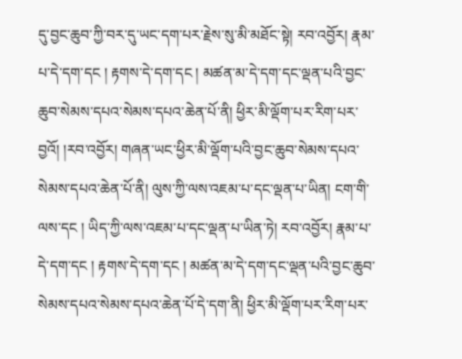དུ་བྱང་ཆུབ་ཀྱི་བར་དུ་ཡང་དག་པར་རྗེས་སུ་མི་མཐོང་སྟེ། རབ་འབྱོར། རྣམ་པ་དེ་དག་དང ། རྟགས་དེ་དག་དང ། མཚན་མ་དེ་དག་དང་ལྡན་པའི་བྱང་ཆུབ་སེམས་དཔའ་སེམས་དཔའ་ཆེན་པོ་ནི། ཕྱིར་མི་ལྡོག་པར་རིག་པར་བྱའོ། །རབ་འབྱོར། གཞན་ཡང་ཕྱིར་མི་ལྡོག་པའི་བྱང་ཆུབ་སེམས་དཔའ་སེམས་དཔའ་ཆེན་པོ་ནི། ལུས་ཀྱི་ལས་འཇམ་པ་དང་ལྡན་པ་ཡིན། ངག་གི་ལས་དང ། ཡིད་ཀྱི་ལས་འཇམ་པ་དང་ལྡན་པ་ཡིན་ཏེ། རབ་འབྱོར། རྣམ་པ་དེ་དག་དང ། རྟགས་དེ་དག་དང ། མཚན་མ་དེ་དག་དང་ལྡན་པའི་བྱང་ཆུབ་སེམས་དཔའ་སེམས་དཔའ་ཆེན་པོ་དེ་དག་ནི། ཕྱིར་མི་ལྡོག་པར་རིག་པར་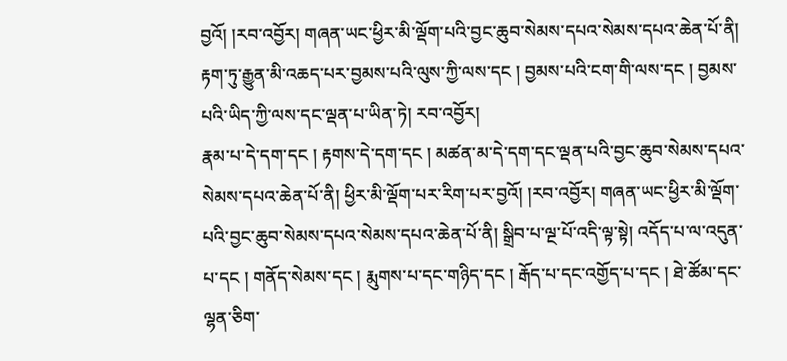བྱའོ། །རབ་འབྱོར། གཞན་ཡང་ཕྱིར་མི་ལྡོག་པའི་བྱང་ཆུབ་སེམས་དཔའ་སེམས་དཔའ་ཆེན་པོ་ནི། རྟག་ཏུ་རྒྱུན་མི་འཆད་པར་བྱམས་པའི་ལུས་ཀྱི་ལས་དང ། བྱམས་པའི་ངག་གི་ལས་དང ། བྱམས་པའི་ཡིད་ཀྱི་ལས་དང་ལྡན་པ་ཡིན་ཏེ། རབ་འབྱོར།
རྣམ་པ་དེ་དག་དང ། རྟགས་དེ་དག་དང ། མཚན་མ་དེ་དག་དང་ལྡན་པའི་བྱང་ཆུབ་སེམས་དཔའ་སེམས་དཔའ་ཆེན་པོ་ནི། ཕྱིར་མི་ལྡོག་པར་རིག་པར་བྱའོ། །རབ་འབྱོར། གཞན་ཡང་ཕྱིར་མི་ལྡོག་པའི་བྱང་ཆུབ་སེམས་དཔའ་སེམས་དཔའ་ཆེན་པོ་ནི། སྒྲིབ་པ་ལྔ་པོ་འདི་ལྟ་སྟེ། འདོད་པ་ལ་འདུན་པ་དང ། གནོད་སེམས་དང ། རྨུགས་པ་དང་གཉིད་དང ། རྒོད་པ་དང་འགྱོད་པ་དང ། ཐེ་ཚོམ་དང་ལྷན་ཅིག་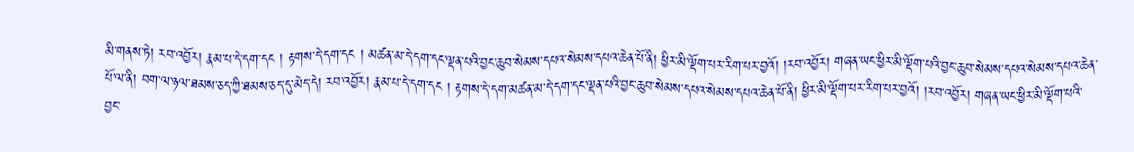མི་གནས་ཏེ། རབ་འབྱོར། རྣམ་པ་དེ་དག་དང ། རྟགས་དེ་དག་དང ། མཚན་མ་དེ་དག་དང་ལྡན་པའི་བྱང་ཆུབ་སེམས་དཔའ་སེམས་དཔའ་ཆེན་པོ་ནི། ཕྱིར་མི་ལྡོག་པར་རིག་པར་བྱའོ། །རབ་འབྱོར། གཞན་ཡང་ཕྱིར་མི་ལྡོག་པའི་བྱང་ཆུབ་སེམས་དཔའ་སེམས་དཔའ་ཆེན་པོ་ལ་ནི། བག་ལ་ཉལ་ཐམས་ཅད་ཀྱི་ཐམས་ཅད་དུ་མེད་དེ། རབ་འབྱོར། རྣམ་པ་དེ་དག་དང ། རྟགས་དེ་དག་མཚན་མ་དེ་དག་དང་ལྡན་པའི་བྱང་ཆུབ་སེམས་དཔའ་སེམས་དཔའ་ཆེན་པོ་ནི། ཕྱིར་མི་ལྡོག་པར་རིག་པར་བྱའོ། །རབ་འབྱོར། གཞན་ཡང་ཕྱིར་མི་ལྡོག་པའི་བྱང་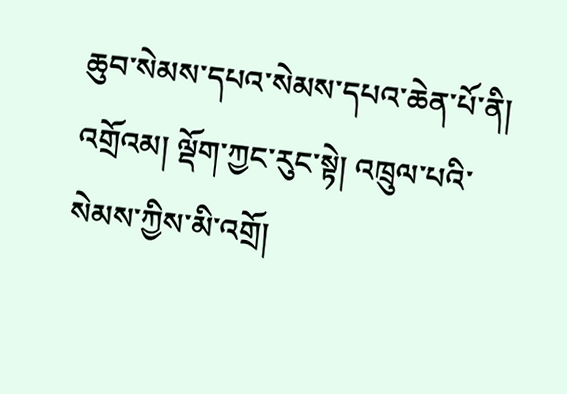ཆུབ་སེམས་དཔའ་སེམས་དཔའ་ཆེན་པོ་ནི། འགྲོའམ། ལྡོག་ཀྱང་རུང་སྟེ། འཁྲུལ་པའི་སེམས་ཀྱིས་མི་འགྲོ།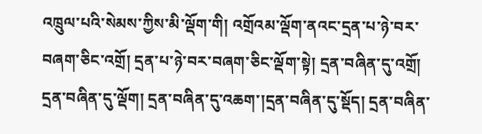འཁྲུལ་པའི་སེམས་ཀྱིས་མི་ལྡོག་གི། འགྲོའམ་ལྡོག་ནའང་དྲན་པ་ཉེ་བར་བཞག་ཅིང་འགྲོ། དྲན་པ་ཉེ་བར་བཞག་ཅིང་ལྡོག་སྟེ། དྲན་བཞིན་དུ་འགྲོ། དྲན་བཞིན་དུ་ལྡོག། དྲན་བཞིན་དུ་འཆག་།དྲན་བཞིན་དུ་སྡོད། དྲན་བཞིན་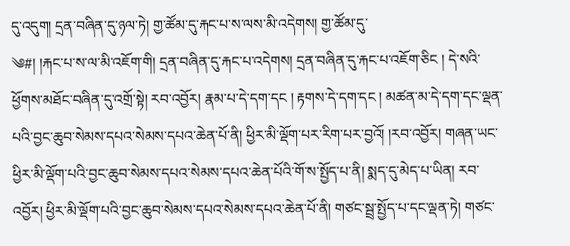དུ་འདུག། དྲན་བཞིན་དུ་ཉལ་ཏེ། གྱ་ཚོམ་དུ་རྐང་པ་ས་ལས་མི་འདེགས། གྱ་ཚོམ་དུ་
༄#། །རྐང་པ་ས་ལ་མི་འཇོག་གི། དྲན་བཞིན་དུ་རྐང་པ་འདེགས། དྲན་བཞིན་དུ་རྐང་པ་འཇོག་ཅིང ། དེ་སའི་ཕྱོགས་མཐོང་བཞིན་དུ་འགྲོ་སྟེ། རབ་འབྱོར། རྣམ་པ་དེ་དག་དང ། རྟགས་དེ་དག་དང ། མཚན་མ་དེ་དག་དང་ལྡན་པའི་བྱང་ཆུབ་སེམས་དཔའ་སེམས་དཔའ་ཆེན་པོ་ནི། ཕྱིར་མི་ལྡོག་པར་རིག་པར་བྱའོ། །རབ་འབྱོར། གཞན་ཡང་ཕྱིར་མི་ལྡོག་པའི་བྱང་ཆུབ་སེམས་དཔའ་སེམས་དཔའ་ཆེན་པོའི་གོ་ས་སྤྱོད་པ་ནི། སྨད་དུ་མེད་པ་ཡིན། རབ་འབྱོར། ཕྱིར་མི་ལྡོག་པའི་བྱང་ཆུབ་སེམས་དཔའ་སེམས་དཔའ་ཆེན་པོ་ནི། གཙང་སྦྲ་སྤྱོད་པ་དང་ལྡན་ཏེ། གཙང་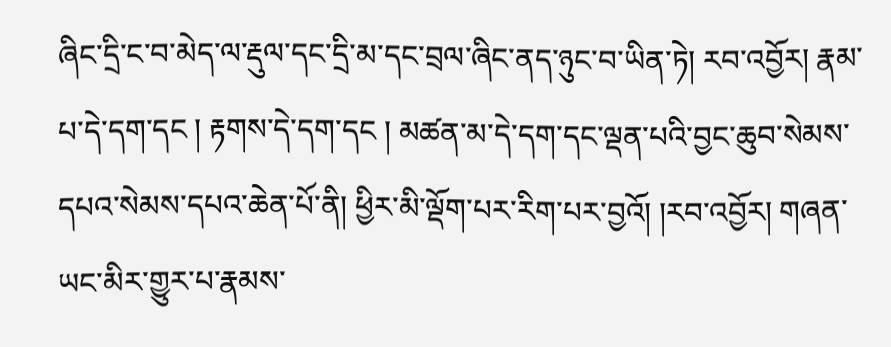ཞིང་དྲི་ང་བ་མེད་ལ་རྡུལ་དང་དྲི་མ་དང་བྲལ་ཞིང་ནད་ཉུང་བ་ཡིན་ཏེ། རབ་འབྱོར། རྣམ་པ་དེ་དག་དང ། རྟགས་དེ་དག་དང ། མཚན་མ་དེ་དག་དང་ལྡན་པའི་བྱང་ཆུབ་སེམས་དཔའ་སེམས་དཔའ་ཆེན་པོ་ནི། ཕྱིར་མི་ལྡོག་པར་རིག་པར་བྱའོ། །རབ་འབྱོར། གཞན་ཡང་མིར་གྱུར་པ་རྣམས་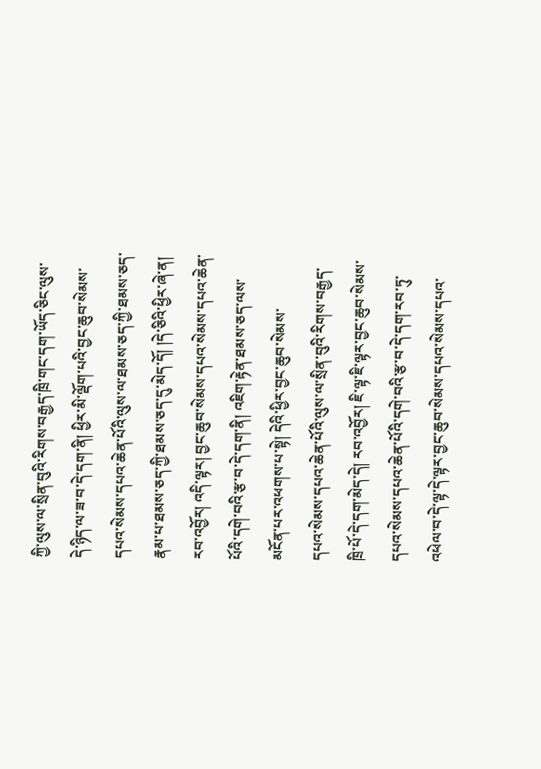ཀྱི་ལུས་ལ་སྲིན་བུའི་རིགས་བརྒྱད་ཁྲི་གང་དག་ཡོད་ཅིང་ལུས་དེ་ཉིད་ལ་ཟ་བ་དེ་དག་ནི། ཕྱིར་མི་ལྡོག་པའི་བྱང་ཆུབ་སེམས་དཔའ་སེམས་དཔའ་ཆེན་པོའི་ལུས་ལ་ཐམས་ཅད་ཀྱི་ཐམས་ཅད་རྣམ་པ་ཐམས་ཅད་ཀྱི་ཐམས་ཅད་དུ་མེད་དོ། །དེ་ཅིའི་ཕྱིར་ཞེ་ན། རབ་འབྱོར། འདི་ལྟར། བྱང་ཆུབ་སེམས་དཔའ་སེམས་དཔའ་ཆེན་པོའི་དགེ་བའི་རྩ་བ་དེ་དག་ནི། འཇིག་རྟེན་ཐམས་ཅད་ལས་མངོན་པར་འཕགས་པ་སྟེ། དེའི་ཕྱིར་བྱང་ཆུབ་སེམས་
དཔའ་སེམས་དཔའ་ཆེན་པོའི་ལུས་ལ་སྲིན་བུའི་རིགས་བརྒྱད་ཁྲི་པོ་དེ་དག་མེད་དེ། རབ་འབྱོར། ཇི་ལྟ་ཇི་ལྟར་བྱང་ཆུབ་སེམས་དཔའ་སེམས་དཔའ་ཆེན་པོའི་དགེ་བའི་རྩ་བ་དེ་དག་རབ་ཏུ་འཕེལ་བ་དེ་ལྟ་དེ་ལྟར་བྱང་ཆུབ་སེམས་དཔའ་སེམས་དཔའ་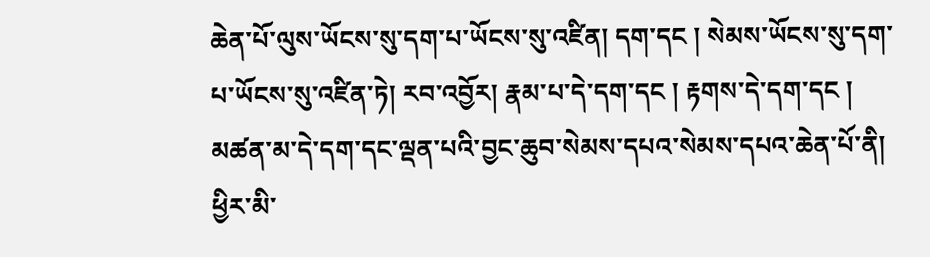ཆེན་པོ་ལུས་ཡོངས་སུ་དག་པ་ཡོངས་སུ་འཛིན། དག་དང ། སེམས་ཡོངས་སུ་དག་པ་ཡོངས་སུ་འཛིན་ཏེ། རབ་འབྱོར། རྣམ་པ་དེ་དག་དང ། རྟགས་དེ་དག་དང ། མཚན་མ་དེ་དག་དང་ལྡན་པའི་བྱང་ཆུབ་སེམས་དཔའ་སེམས་དཔའ་ཆེན་པོ་ནི། ཕྱིར་མི་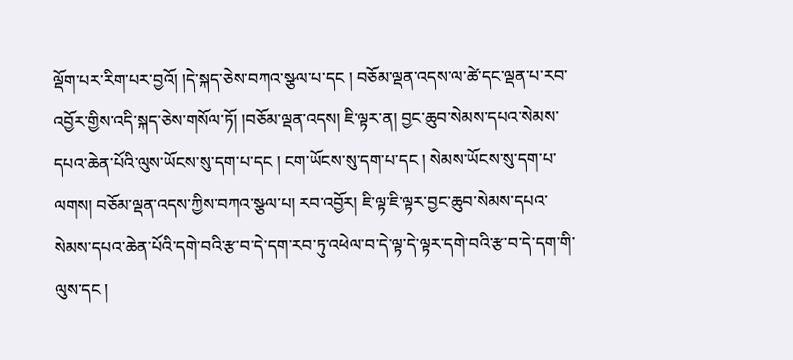ལྡོག་པར་རིག་པར་བྱའོ། །དེ་སྐད་ཅེས་བཀའ་སྩལ་པ་དང ། བཅོམ་ལྡན་འདས་ལ་ཚེ་དང་ལྡན་པ་རབ་འབྱོར་གྱིས་འདི་སྐད་ཅེས་གསོལ་ཏོ། །བཅོམ་ལྡན་འདས། ཇི་ལྟར་ན། བྱང་ཆུབ་སེམས་དཔའ་སེམས་དཔའ་ཆེན་པོའི་ལུས་ཡོངས་སུ་དག་པ་དང ། ངག་ཡོངས་སུ་དག་པ་དང ། སེམས་ཡོངས་སུ་དག་པ་ལགས། བཅོམ་ལྡན་འདས་ཀྱིས་བཀའ་སྩལ་པ། རབ་འབྱོར། ཇི་ལྟ་ཇི་ལྟར་བྱང་ཆུབ་སེམས་དཔའ་སེམས་དཔའ་ཆེན་པོའི་དགེ་བའི་རྩ་བ་དེ་དག་རབ་ཏུ་འཕེལ་བ་དེ་ལྟ་དེ་ལྟར་དགེ་བའི་རྩ་བ་དེ་དག་གི་ལུས་དང །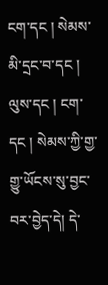ངག་དང ། སེམས་མི་དྲང་བ་དང ། ལུས་དང ། ངག་དང ། སེམས་ཀྱི་གྱ་གྱུ་ཡོངས་སུ་བྱང་བར་བྱེད་དེ། དེ་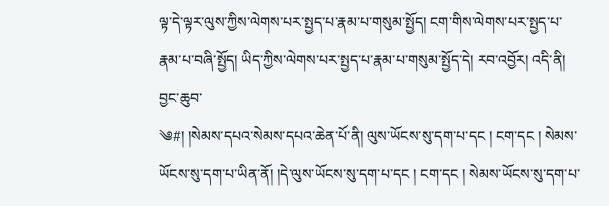ལྟ་དེ་ལྟར་ལུས་ཀྱིས་ལེགས་པར་སྤྱད་པ་རྣམ་པ་གསུམ་སྤྱོད། ངག་གིས་ལེགས་པར་སྤྱད་པ་རྣམ་པ་བཞི་སྤྱོད། ཡིད་ཀྱིས་ལེགས་པར་སྤྱད་པ་རྣམ་པ་གསུམ་སྤྱོད་དེ། རབ་འབྱོར། འདི་ནི། བྱང་ཆུབ་
༄#། །སེམས་དཔའ་སེམས་དཔའ་ཆེན་པོ་ནི། ལུས་ཡོངས་སུ་དག་པ་དང ། ངག་དང ། སེམས་ཡོངས་སུ་དག་པ་ཡིན་ནོ། །དེ་ལུས་ཡོངས་སུ་དག་པ་དང ། ངག་དང ། སེམས་ཡོངས་སུ་དག་པ་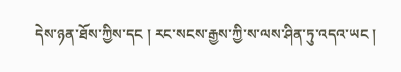དེས་ཉན་ཐོས་ཀྱིས་དང ། རང་སངས་རྒྱས་ཀྱི་ས་ལས་ཤིན་ཏུ་འདའ་ཡང །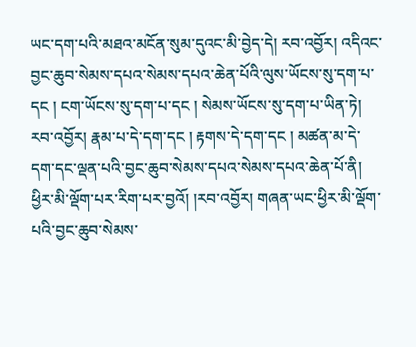ཡང་དག་པའི་མཐའ་མངོན་སུམ་དུའང་མི་བྱེད་དེ། རབ་འབྱོར། འདིའང་བྱང་ཆུབ་སེམས་དཔའ་སེམས་དཔའ་ཆེན་པོའི་ལུས་ཡོངས་སུ་དག་པ་དང ། ངག་ཡོངས་སུ་དག་པ་དང ། སེམས་ཡོངས་སུ་དག་པ་ཡིན་ཏེ། རབ་འབྱོར། རྣམ་པ་དེ་དག་དང ། རྟགས་དེ་དག་དང ། མཚན་མ་དེ་དག་དང་ལྡན་པའི་བྱང་ཆུབ་སེམས་དཔའ་སེམས་དཔའ་ཆེན་པོ་ནི། ཕྱིར་མི་ལྡོག་པར་རིག་པར་བྱའོ། །རབ་འབྱོར། གཞན་ཡང་ཕྱིར་མི་ལྡོག་པའི་བྱང་ཆུབ་སེམས་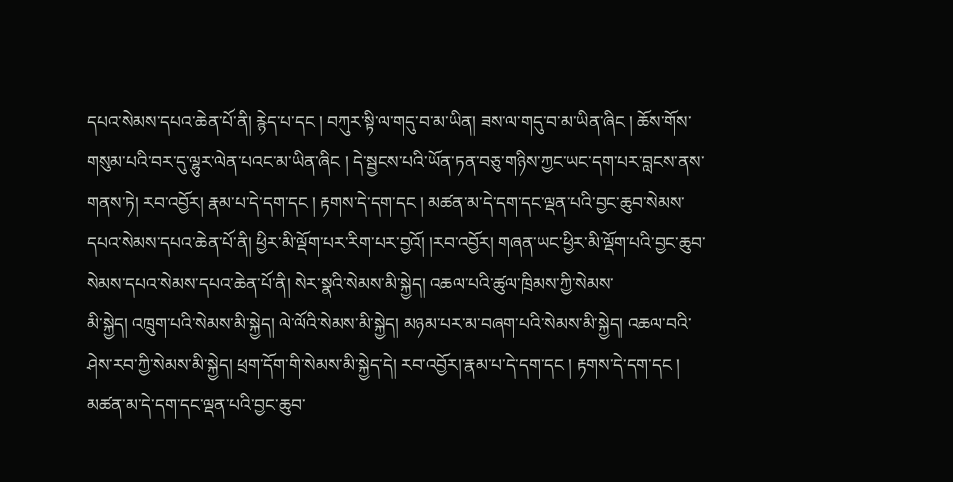དཔའ་སེམས་དཔའ་ཆེན་པོ་ནི། རྙེད་པ་དང ། བཀུར་སྟི་ལ་གདུ་བ་མ་ཡིན། ཟས་ལ་གདུ་བ་མ་ཡིན་ཞིང ། ཆོས་གོས་གསུམ་པའི་བར་དུ་ལྷུར་ལེན་པའང་མ་ཡིན་ཞིང ། དེ་སྦྱངས་པའི་ཡོན་ཏན་བཅུ་གཉིས་ཀྱང་ཡང་དག་པར་བླངས་ནས་གནས་ཏེ། རབ་འབྱོར། རྣམ་པ་དེ་དག་དང ། རྟགས་དེ་དག་དང ། མཚན་མ་དེ་དག་དང་ལྡན་པའི་བྱང་ཆུབ་སེམས་དཔའ་སེམས་དཔའ་ཆེན་པོ་ནི། ཕྱིར་མི་ལྡོག་པར་རིག་པར་བྱའོ། །རབ་འབྱོར། གཞན་ཡང་ཕྱིར་མི་ལྡོག་པའི་བྱང་ཆུབ་སེམས་དཔའ་སེམས་དཔའ་ཆེན་པོ་ནི། སེར་སྣའི་སེམས་མི་སྐྱེད། འཆལ་པའི་ཚུལ་ཁྲིམས་ཀྱི་སེམས་
མི་སྐྱེད། འཁྲུག་པའི་སེམས་མི་སྐྱེད། ལེ་ལོའི་སེམས་མི་སྐྱེད། མཉམ་པར་མ་བཞག་པའི་སེམས་མི་སྐྱེད། འཆལ་བའི་ཤེས་རབ་ཀྱི་སེམས་མི་སྐྱེད། ཕྲག་དོག་གི་སེམས་མི་སྐྱེད་དེ། རབ་འབྱོར།་རྣམ་པ་དེ་དག་དང ། རྟགས་དེ་དག་དང ། མཚན་མ་དེ་དག་དང་ལྡན་པའི་བྱང་ཆུབ་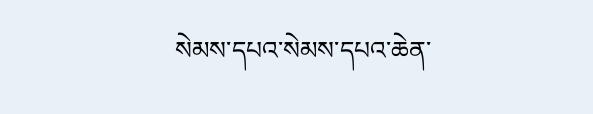སེམས་དཔའ་སེམས་དཔའ་ཆེན་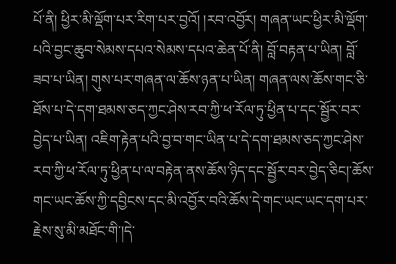པོ་ནི། ཕྱིར་མི་ལྡོག་པར་རིག་པར་བྱའོ། །རབ་འབྱོར། གཞན་ཡང་ཕྱིར་མི་ལྡོག་པའི་བྱང་ཆུབ་སེམས་དཔའ་སེམས་དཔའ་ཆེན་པོ་ནི། བློ་བརྟན་པ་ཡིན། བློ་ཟབ་པ་ཡིན། གུས་པར་གཞན་ལ་ཆོས་ཉན་པ་ཡིན། གཞན་ལས་ཆོས་གང་ཅི་ཐོས་པ་དེ་དག་ཐམས་ཅད་ཀྱང་ཤེས་རབ་ཀྱི་ཕ་རོལ་ཏུ་ཕྱིན་པ་དང་སྦྱོར་བར་བྱེད་པ་ཡིན། འཇིག་རྟེན་པའི་བྱ་བ་གང་ཡིན་པ་དེ་དག་ཐམས་ཅད་ཀྱང་ཤེས་རབ་ཀྱི་ཕ་རོལ་ཏུ་ཕྱིན་པ་ལ་བརྟེན་ནས་ཆོས་ཉིད་དང་སྦྱོར་བར་བྱེད་ཅིང།་ཆོས་གང་ཡང་ཆོས་ཀྱི་དབྱིངས་དང་མི་འབྱོར་བའི་ཆོས་དེ་གང་ཡང་ཡང་དག་པར་རྗེས་སུ་མི་མཐོང་གི་།དེ་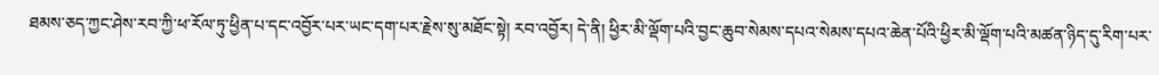ཐམས་ཅད་ཀྱང་ཤེས་རབ་ཀྱི་ཕ་རོལ་ཏུ་ཕྱིན་པ་དང་འབྱོར་པར་ཡང་དག་པར་རྗེས་སུ་མཐོང་སྟེ། རབ་འབྱོར། དེ་ནི། ཕྱིར་མི་ལྡོག་པའི་བྱང་ཆུབ་སེམས་དཔའ་སེམས་དཔའ་ཆེན་པོའི་ཕྱིར་མི་ལྡོག་པའི་མཚན་ཉིད་དུ་རིག་པར་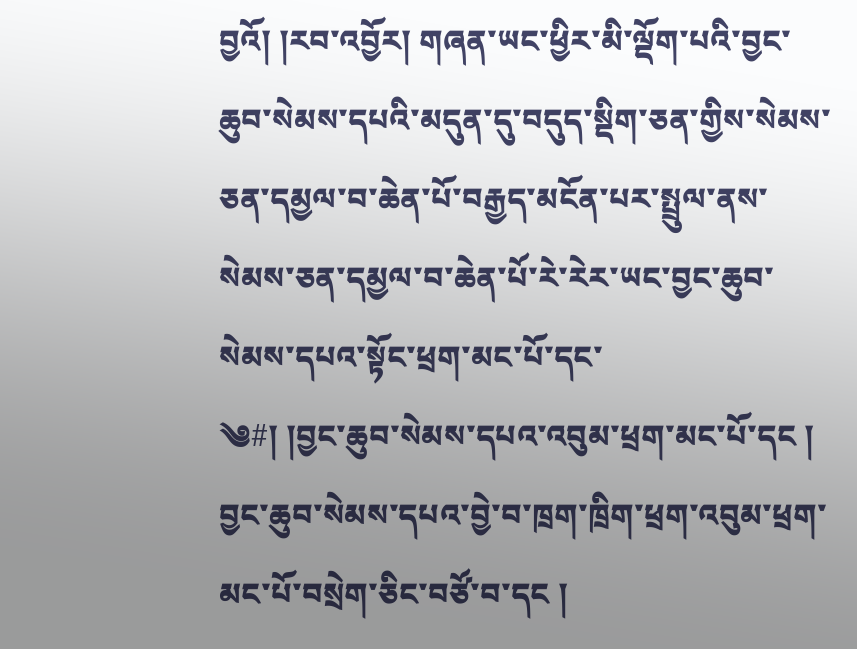བྱའོ། །རབ་འབྱོར། གཞན་ཡང་ཕྱིར་མི་ལྡོག་པའི་བྱང་ཆུབ་སེམས་དཔའི་མདུན་དུ་བདུད་སྡིག་ཅན་གྱིས་སེམས་ཅན་དམྱལ་བ་ཆེན་པོ་བརྒྱད་མངོན་པར་སྤྲུལ་ནས་སེམས་ཅན་དམྱལ་བ་ཆེན་པོ་རེ་རེར་ཡང་བྱང་ཆུབ་སེམས་དཔའ་སྟོང་ཕྲག་མང་པོ་དང་
༄#། །བྱང་ཆུབ་སེམས་དཔའ་འབུམ་ཕྲག་མང་པོ་དང ། བྱང་ཆུབ་སེམས་དཔའ་བྱེ་བ་ཁྲག་ཁྲིག་ཕྲག་འབུམ་ཕྲག་མང་པོ་བསྲེག་ཅིང་བཙོ་བ་དང །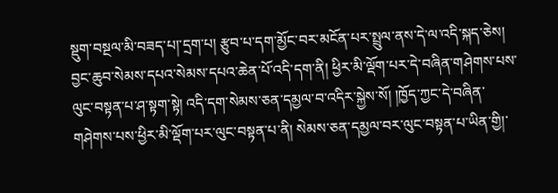སྡུག་བསྔལ་མི་བཟད་པ།་དྲག་པ། རྩུབ་པ་དག་མྱོང་བར་མངོན་པར་སྤྲུལ་ནས་དེ་ལ་འདི་སྐད་ཅེས། བྱང་ཆུབ་སེམས་དཔའ་སེམས་དཔའ་ཆེན་པོ་འདི་དག་ནི། ཕྱིར་མི་ལྡོག་པར་དེ་བཞིན་གཤེགས་པས་ལུང་བསྟན་པ་ཤ་སྟག་སྟེ། འདི་དག་སེམས་ཅན་དམྱལ་བ་འདིར་སྐྱེས་སོ། །ཁྱོད་ཀྱང་དེ་བཞིན་གཤེགས་པས་ཕྱིར་མི་ལྡོག་པར་ལུང་བསྟན་པ་ནི། སེམས་ཅན་དམྱལ་བར་ལུང་བསྟན་པ་ཡིན་གྱི།་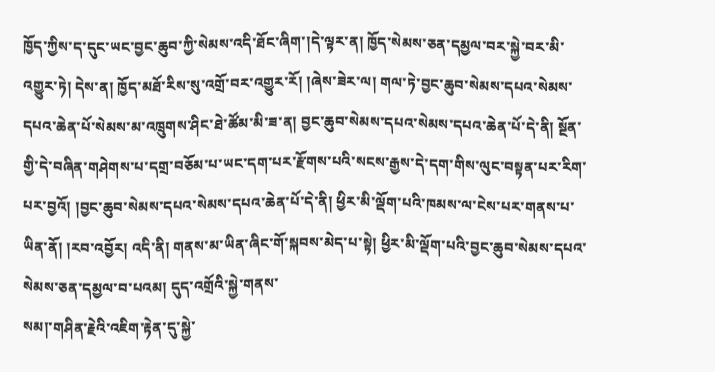ཁྱོད་ཀྱིས་ད་དུང་ཡང་བྱང་ཆུབ་ཀྱི་སེམས་འདི་ཐོང་ཞིག་།དེ་ལྟར་ན། ཁྱོད་སེམས་ཅན་དམྱལ་བར་སྐྱེ་བར་མི་འགྱུར་ཏེ། དེས་ན། ཁྱོད་མཐོ་རིས་སུ་འགྲོ་བར་འགྱུར་རོ། །ཞེས་ཟེར་ལ། གལ་ཏེ་བྱང་ཆུབ་སེམས་དཔའ་སེམས་དཔའ་ཆེན་པོ་སེམས་མ་འཁྲུགས་ཤིང་ཐེ་ཚོམ་མི་ཟ་ན། བྱང་ཆུབ་སེམས་དཔའ་སེམས་དཔའ་ཆེན་པོ་དེ་ནི། སྔོན་གྱི་དེ་བཞིན་གཤེགས་པ་དགྲ་བཅོམ་པ་ཡང་དག་པར་རྫོགས་པའི་སངས་རྒྱས་དེ་དག་གིས་ལུང་བསྟན་པར་རིག་པར་བྱའོ། །བྱང་ཆུབ་སེམས་དཔའ་སེམས་དཔའ་ཆེན་པོ་དེ་ནི། ཕྱིར་མི་ལྡོག་པའི་ཁམས་ལ་ངེས་པར་གནས་པ་ཡིན་ནོ། །རབ་འབྱོར། འདི་ནི། གནས་མ་ཡིན་ཞིང་གོ་སྐབས་མེད་པ་སྟེ། ཕྱིར་མི་ལྡོག་པའི་བྱང་ཆུབ་སེམས་དཔའ་སེམས་ཅན་དམྱལ་བ་པའམ། དུད་འགྲོའི་སྐྱེ་གནས་
སམ།་གཤིན་རྗེའི་འཇིག་རྟེན་དུ་སྐྱེ་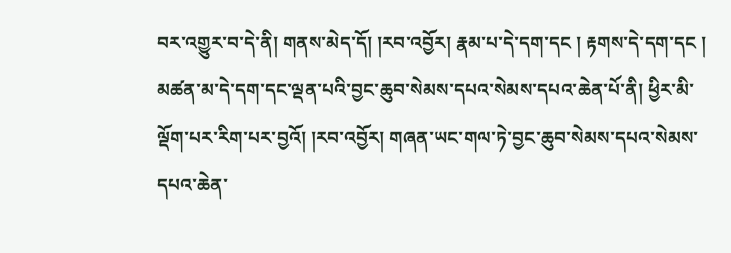བར་འགྱུར་བ་དེ་ནི། གནས་མེད་དོ། །རབ་འབྱོར། རྣམ་པ་དེ་དག་དང ། རྟགས་དེ་དག་དང ། མཚན་མ་དེ་དག་དང་ལྡན་པའི་བྱང་ཆུབ་སེམས་དཔའ་སེམས་དཔའ་ཆེན་པོ་ནི། ཕྱིར་མི་ལྡོག་པར་རིག་པར་བྱའོ། །རབ་འབྱོར། གཞན་ཡང་གལ་ཏེ་བྱང་ཆུབ་སེམས་དཔའ་སེམས་དཔའ་ཆེན་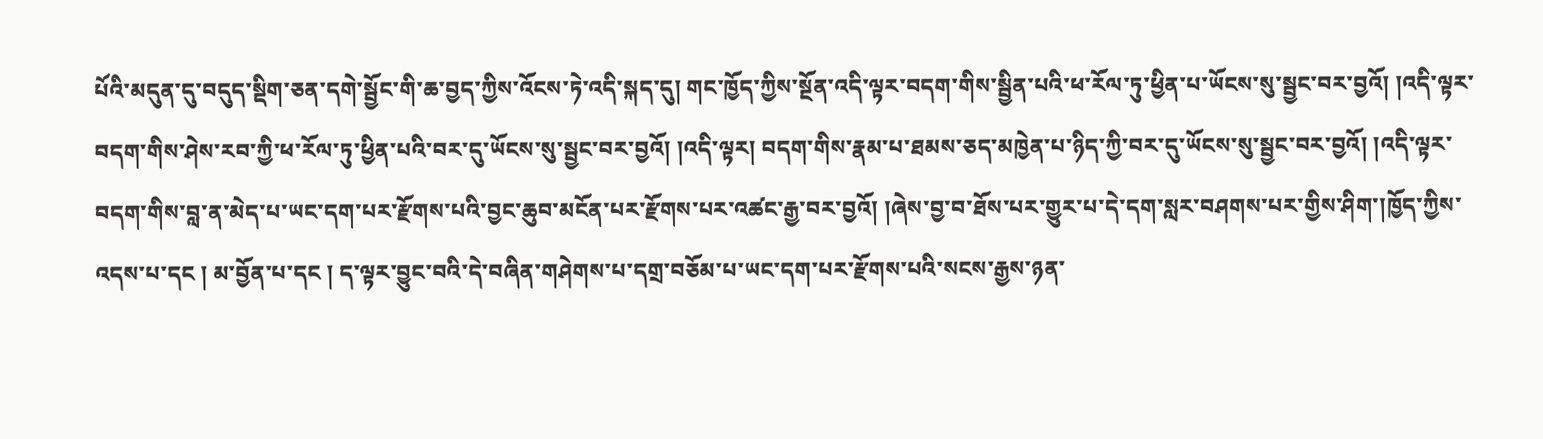པོའི་མདུན་དུ་བདུད་སྡིག་ཅན་དགེ་སྦྱོང་གི་ཆ་བྱད་ཀྱིས་འོངས་ཏེ་འདི་སྐད་དུ། གང་ཁྱོད་ཀྱིས་སྔོན་འདི་ལྟར་བདག་གིས་སྦྱིན་པའི་ཕ་རོལ་ཏུ་ཕྱིན་པ་ཡོངས་སུ་སྦྱང་བར་བྱའོ། །འདི་ལྟར་བདག་གིས་ཤེས་རབ་ཀྱི་ཕ་རོལ་ཏུ་ཕྱིན་པའི་བར་དུ་ཡོངས་སུ་སྦྱང་བར་བྱའོ། །འདི་ལྟར། བདག་གིས་རྣམ་པ་ཐམས་ཅད་མཁྱེན་པ་ཉིད་ཀྱི་བར་དུ་ཡོངས་སུ་སྦྱང་བར་བྱའོ། །འདི་ལྟར་བདག་གིས་བླ་ན་མེད་པ་ཡང་དག་པར་རྫོགས་པའི་བྱང་ཆུབ་མངོན་པར་རྫོགས་པར་འཚང་རྒྱ་བར་བྱའོ། །ཞེས་བྱ་བ་ཐོས་པར་གྱུར་པ་དེ་དག་སླར་བཤགས་པར་གྱིས་ཤིག་།ཁྱོད་ཀྱིས་འདས་པ་དང ། མ་བྱོན་པ་དང ། ད་ལྟར་བྱུང་བའི་དེ་བཞིན་གཤེགས་པ་དགྲ་བཅོམ་པ་ཡང་དག་པར་རྫོགས་པའི་སངས་རྒྱས་ཉན་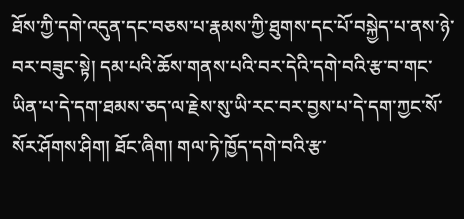ཐོས་ཀྱི་དགེ་འདུན་དང་བཅས་པ་རྣམས་ཀྱི་ཐུགས་དང་པོ་བསྐྱེད་པ་ནས་ཉེ་བར་བཟུང་སྟེ། དམ་པའི་ཆོས་གནས་པའི་བར་དེའི་དགེ་བའི་རྩ་བ་གང་ཡིན་པ་དེ་དག་ཐམས་ཅད་ལ་རྗེས་སུ་ཡི་རང་བར་བྱས་པ་དེ་དག་ཀྱང་སོ་སོར་ཤོགས་ཤིག། ཐོང་ཞིག། གལ་ཏེ་ཁྱོད་དགེ་བའི་རྩ་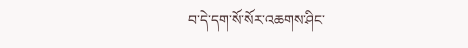བ་དེ་དག་སོ་སོར་འཆགས་ཤིང་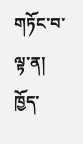གཏོང་བ་ལྟ་ན། ཁྱོད་